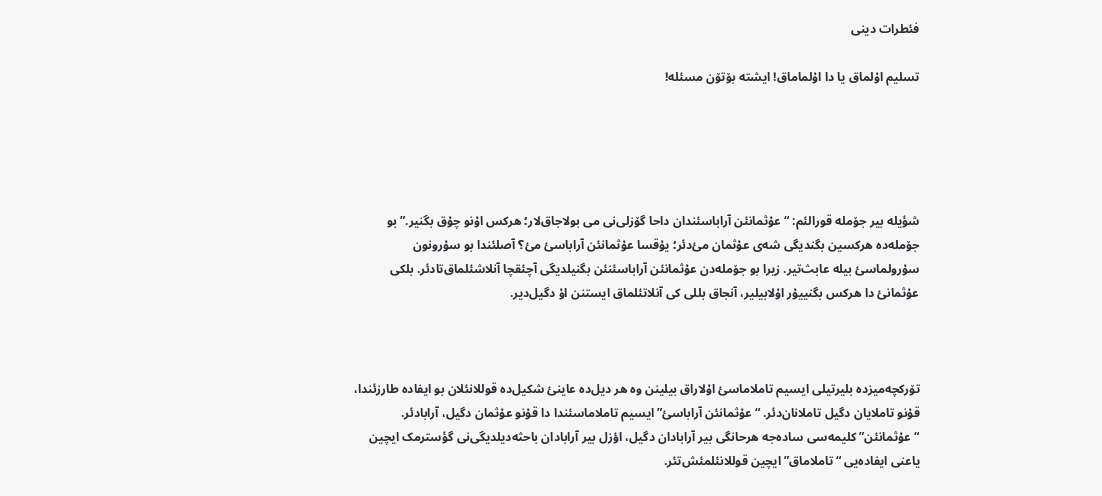فئطرات دینی

تسلیم اۇلماق یا دا اۇلماماق! ایشته بۆتۆن مسئله!





شؤیله بیر جۆمله قورالئم: “عۇثمانئن آراباسئندان داحا گۆزلی‌نی می بولاجاق‌لار؛ هرکس اۇنو چۇق بگنیر.” بو جۆملەده هرکسین بگندیگی شەی عۇثمان مئ‌دئر؛ یۇقسا عۇثمانئن آراباسئ مئ؟ آصلئندا بو سۇرونون سۇرولماسئ بیله عابث‌تیر. زیرا بو جۆملەدن عۇثمانئن آراباسئنئن بگنیلدیگی آچئقچا آنلاشئلماق‌تادئر. بلکی عۇثمانئ دا هرکس بگنییۇر اۇلابیلیر، آنجاق بللی کی آنلاتئلماق ایستنن اۇ دگیل‌دیر.



تۆرکچەمیزده بلیرتیلی ایسیم تاملاماسئ اۇلاراق بیلینن وه هر دیل‌ده عاینئ شکیل‌ده قوللانئلان بو ایفاده طارزئندا، قۇنو تاملایان دگیل تاملانان‌دئر. “عۇثمانئن آراباسئ” ایسیم تاملاماسئندا دا قۇنو عۇثمان دگیل، آرابادئر. “عۇثمانئن” کلیمەسی سادەجه هرحانگی بیر آرابادان دگیل، اؤزل بیر آرابادان باحثەدیلدیگی‌نی گؤسترمک ایچین یاعنی ایفادەیی “تاملاماق” ایچین قوللانئلمئش‌تئر.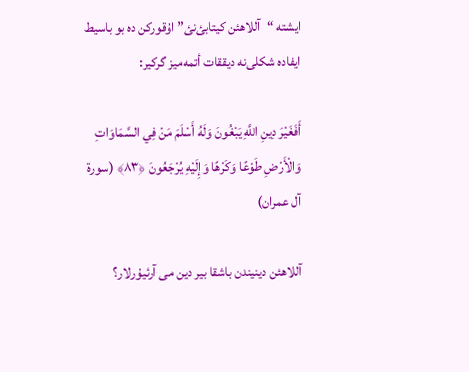ایشته “آللاهئن کیتابئ‌نئ” اۇقورکن ده بو باسیط ایفاده شکلی‌نه دیققات أتمەمیز گرکیر:

أَفَغَيْرَ دِينِ اللَّهِ يَبْغُونَ وَلَهُ أَسْلَمَ مَنْ فِي السَّمَاوَاتِ وَالْأَرْضِ طَوْعًا وَكَرْهًا وَإِلَيْهِ يُرْجَعُونَ ﴿۸۳﴾ (سورة آل عمران)

آللاهئن دینیندن باشقا بیر دین می آرئیۇرلار؟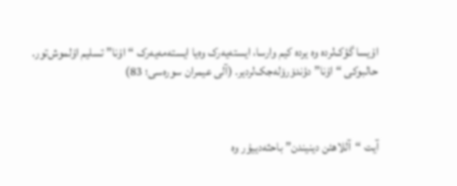اۇیسا گؤک‌لرده وه یرده کیم وارسا، ایستەیەرک وەیا ایستەمەیەرک “اۇنا” تسلیم اۇلموش‌تور. حالبوکی “اۇنا” دؤندۆرۆلەجک‌لردیر. (آلی عیمران سورەسی؛ 83)



آیت “آللاهئن دینیندن” باحثەدییۇر وه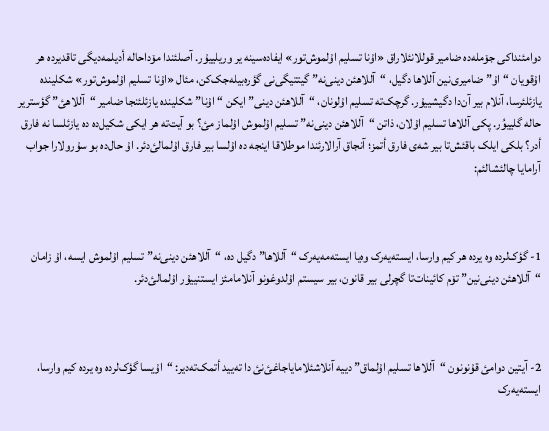دوامئنداکی جۆملەده ضامیر قوللانئلاراق «اۇنا تسلیم اۇلموش‌تور» ایفادەسینه یر وریلییۇر. آصلئندا مۆداحاله أدیلمەدیگی تاقدیرده هر اۇقویان “اۇ” ضامیری‌نین آللاها دگیل، “آللاهئن دینی‌نه” گیتتیگی‌نی گؤرەبیلەجک‌کن، مئال «اۇنا تسلیم اۇلموش‌تور» شکلینده یازئلئرسا، آنلام بیر آن‌دا دگیشییۇر. گرچک‌ته تسلیم اۇلونان، “آللاهئن دینی” ایکن “اۇنا” شکلینده یازئلئنجا ضامیر “آللاهئ” گؤستریر حاله گلییوُر. پکی آللاها تسلیم اۇلان، ذاتن “آللاهئن دینی‌نه” تسلیم اۇلموش اۇلماز مئ؟ بو آیت‌ته هر ایکی شکیل‌ده ده یازئلسا نه فارق أدر؟ بلکی ایلک باقئش‌تا بیر شەی فارق أتمز؛ آنجاق آرالارئندا موطلاقا اینجه ده اۇلسا بیر فارق اۇلمالئ‌دئر. اۇ حال‌ده بو سۇرولارا جواب آرامایا چالئشالئم:



1- گؤک‌لرده وه یرده هر کیم وارسا، ایستەیەرک وەیا ایستەمەیەرک “آللاها” دگیل ده، “آللاهئن دینی‌نه” تسلیم اۇلموش ایسه، اۇ زامان “آللاهئن دینی‌نین” تۆم کائینات‌تا گچرلی بیر قانون، بیر سیستم اۇلدوغونو آنلامامئز ایستنییۇر اۇلمالئ‌دئر.



2- آیتین دوامئ قۇنونون “آللاها تسلیم اۇلماق” دییه آنلاشئلامایاجاغئ‌نئ دا تەیید أتمک‌تەدیر: “اۇیسا گؤک‌لرده وه یرده کیم وارسا، ایستەیەرک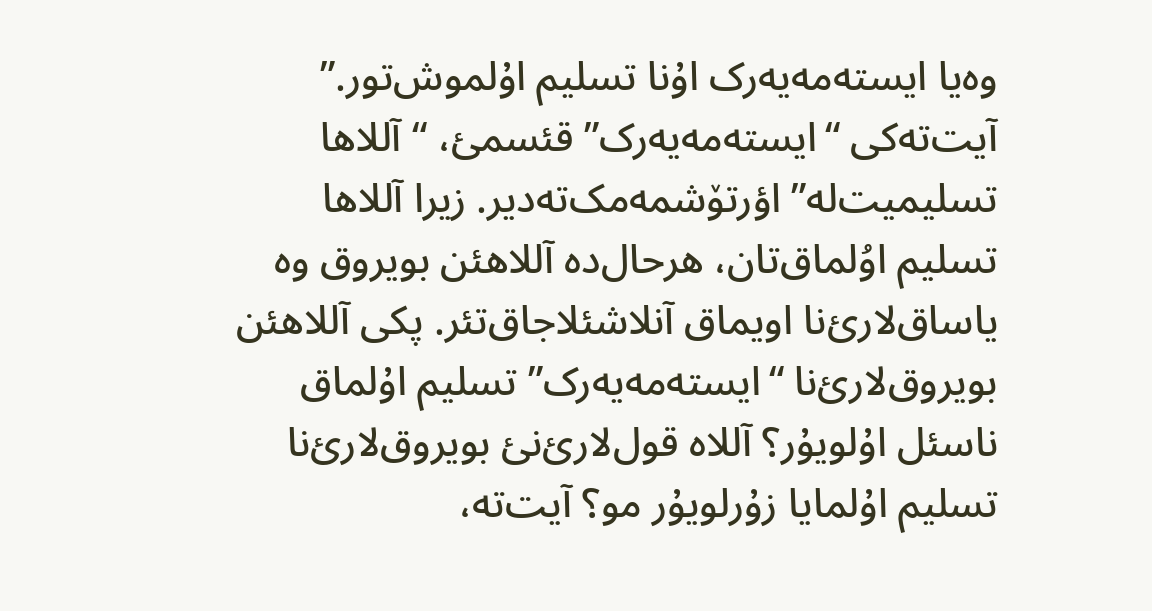وەیا ایستەمەیەرک اۇنا تسلیم اۇلموش‌تور.” آیت‌تەکی “ایستەمەیەرک” قئسمئ، “آللاها تسلیمیت‌له” اؤرتۆشمەمک‌تەدیر. زیرا آللاها تسلیم اوُلماق‌تان، هرحال‌ده آللاهئن بویروق وه یاساق‌لارئ‌نا اویماق آنلاشئلاجاق‌تئر. پکی آللاهئن بویروق‌لارئ‌نا “ایستەمەیەرک” تسلیم اۇلماق ناسئل اۇلویۇر؟ آللاه قول‌لارئ‌نئ بویروق‌لارئ‌نا تسلیم اۇلمایا زۇرلویۇر مو؟ آیت‌ته،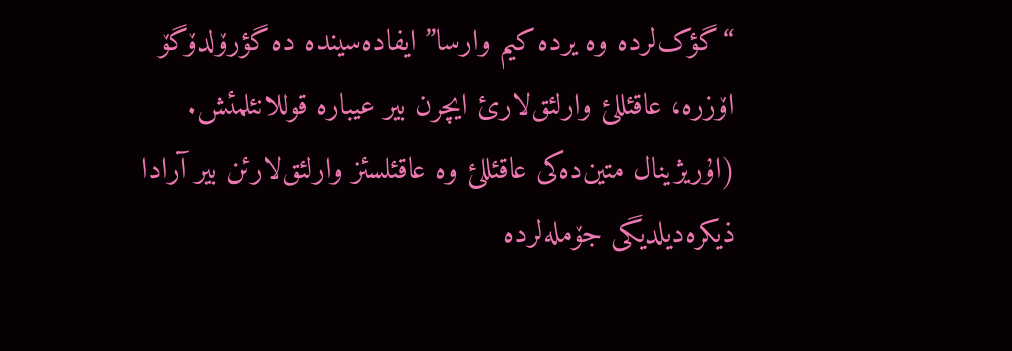“گؤک‌لرده وه یرده کیم وارسا” ایفادەسینده ده گؤرۆلدۆگۆ اۆزره، عاقئللئ وارلئق‌لارئ ایچرن بیر عیباره قوللانئلمئش. (اۇریژینال متین‌دەکی عاقئللئ وه عاقئلسئز وارلئق‌لارئن بیر آرادا ذیکرەدیلدیگی جۆملەلرده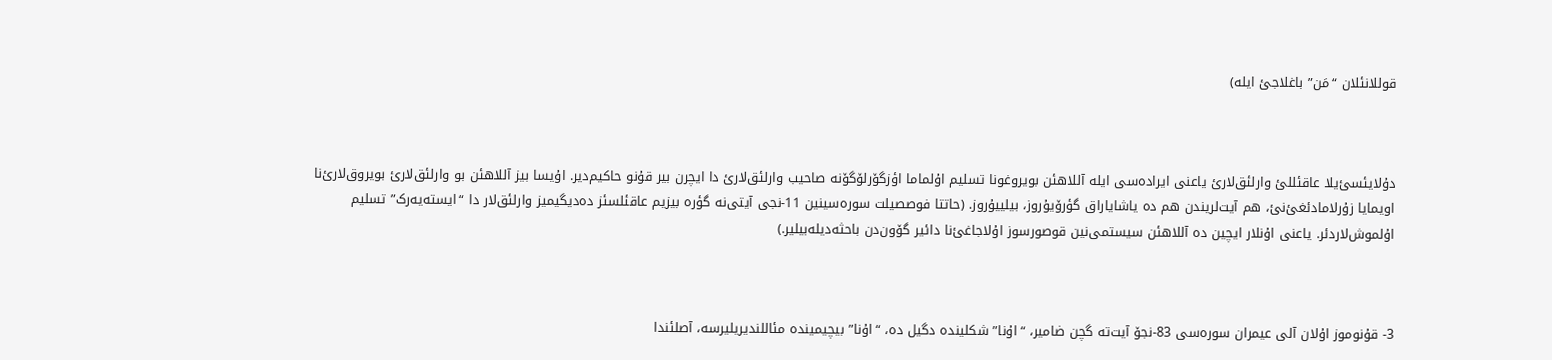قوللانئلان “مَن” باغلاجئ ایله)



دۇلایئسئ‌یلا عاقئللئ وارلئق‌لارئ یاعنی ایرادەسی ایله آللاهئن بویروغونا تسلیم اۇلماما اؤزگۆرلۆگۆنه صاحیب وارلئق‌لارئ دا ایچرن بیر قۇنو حاکیم‌دیر. اۇیسا بیز آللاهئن بو وارلئق‌لارئ بویروق‌لارئ‌نا اویمایا زۇرلامادئغئ‌نئ، هم آیت‌لریندن هم ده یاشایاراق گؤرۆیۇروز، بیلییۇروز. (حاتتا فوصصیلت سورەسینین 11-نجی آیتی‌نه گؤره بیزیم عاقئلسئز دەدیگیمیز وارلئق‌لار دا “ایستەیەرک” تسلیم اۇلموش‌لاردئر. یاعنی اۇنلار ایچین ده آللاهئن سیستمی‌نین قوصورسوز اۇلاجاغئ‌نا دائیر گۆون‌دن باحثەدیلەبیلیر.)



3- قۇنوموز اۇلان آلی عیمران سورەسی 83-نجۆ آیت‌ته گچن ضامیر، “اۇنا” شکلینده دگیل ده، “اۇنا” بیچیمینده مئاللندیریلیرسه، آصلئندا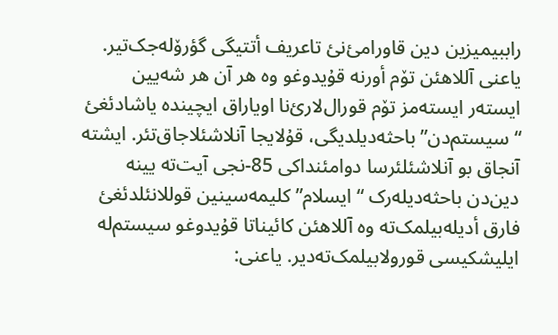راببیمیزین دین قاورامئ‌نئ تاعریف أتتیگی گؤرۆلەجک‌تیر. یاعنی آللاهئن تۆم أورنه قۇیدوغو وه هر آن هر شەیین ایستەر ایستەمز تۆم قورال‌لارئ‌نا اویاراق ایچینده یاشادئغئ “سیستم‌دن” باحثەدیلدیگی، قۇلایجا آنلاشئلاجاق‌تئر. ایشته آنجاق بو آنلاشئلئرسا دوامئنداکی 85-نجی آیت‌ته یینه دین‌دن باحثەدیلەرک “ایسلام” کلیمەسینین قوللانئلدئغئ فارق أدیلەبیلمک‌ته وه آللاهئن کائیناتا قۇیدوغو سیستم‌له ایلیشکیسی قورولابیلمک‌تەدیر. یاعنی: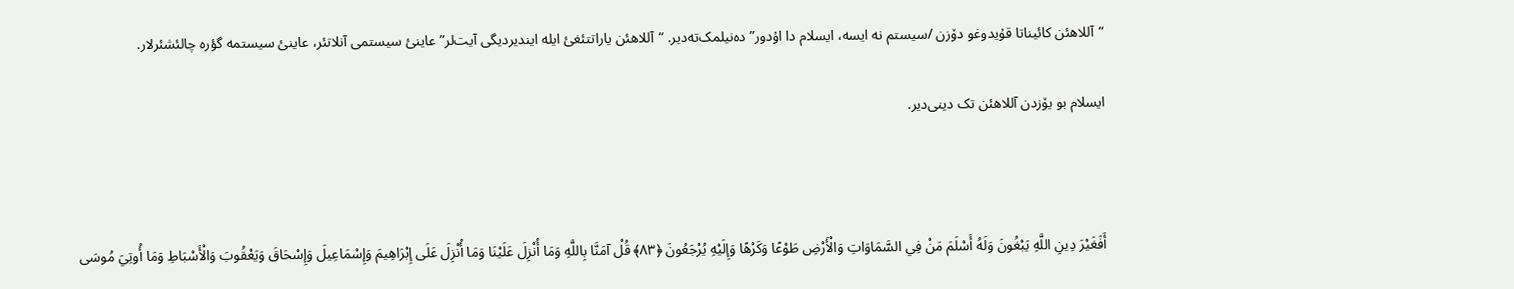“آللاهئن کائیناتا قۇیدوغو دۆزن /سیستم نه ایسه، ایسلام دا اۇدور” دەنیلمک‌تەدیر. “آللاهئن یاراتتئغئ ایله ایندیردیگی آیت‌لر” عاینئ سیستمی آنلاتئر، عاینئ سیستمه گؤره چالئشئرلار.

ایسلام بو یۆزدن آللاهئن تک دینی‌دیر.



أَفَغَيْرَ دِينِ اللَّهِ يَبْغُونَ وَلَهُ أَسْلَمَ مَنْ فِي السَّمَاوَاتِ وَالْأَرْضِ طَوْعًا وَكَرْهًا وَإِلَيْهِ يُرْجَعُونَ ﴿۸۳﴾ قُلْ آمَنَّا بِاللَّهِ وَمَا أُنْزِلَ عَلَيْنَا وَمَا أُنْزِلَ عَلَى إِبْرَاهِيمَ وَإِسْمَاعِيلَ وَإِسْحَاقَ وَيَعْقُوبَ وَالْأَسْبَاطِ وَمَا أُوتِيَ مُوسَى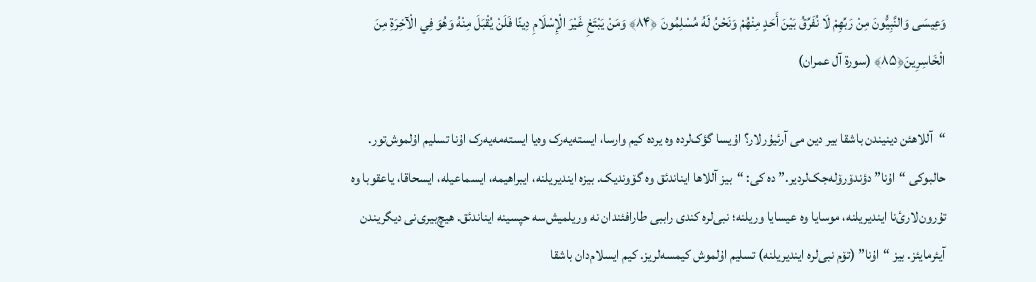وَعِيسَى وَالنَّبِيُّونَ مِنْ رَبِّهِمْ لَا نُفَرِّقُ بَيْنَ أَحَدٍ مِنْهُمْ وَنَحْنُ لَهُ مُسْلِمُونَ ﴿۸۴﴾ وَمَنْ يَبْتَغِ غَيْرَ الْإِسْلَامِ دِينًا فَلَنْ يُقْبَلَ مِنْهُ وَهُوَ فِي الْآخِرَةِ مِنَ الْخَاسِرِينَ﴿۸۵﴾ (سورة آل عمران)

“آللاهئن دینیندن باشقا بیر دین می آرئیۇرلار؟ اۇیسا گؤک‌لرده وه یرده کیم وارسا، ایستەیەرک وەیا ایستەمەیەرک اۇنا تسلیم اۇلموش‌تور. حالبوکی “اۇنا” دؤندۆرۆلەجک‌لردیر.” ده کی: “بیز آللاها ایناندئق وه گۆوندیک. بیزه ایندیریلنه، ایبراهیمه، ایسماعیله، ایسحاقا، یاعقوبا وه تۇرون‌لارئ‌نا ایندیریلنه، موسایا وه عیسایا وریلنه؛ نبی‌لره کندی راببی طارافئندان نه وریلمیش‌سه حپسینه ایناندئق. هیچ‌بیری‌نی دیگریندن آیئرمایئز. بیز “اۇنا” (تۆم نبی‌لره ایندیریلنه) تسلیم اۇلموش کیمسەلریز. کیم ایسلام‌دان باشقا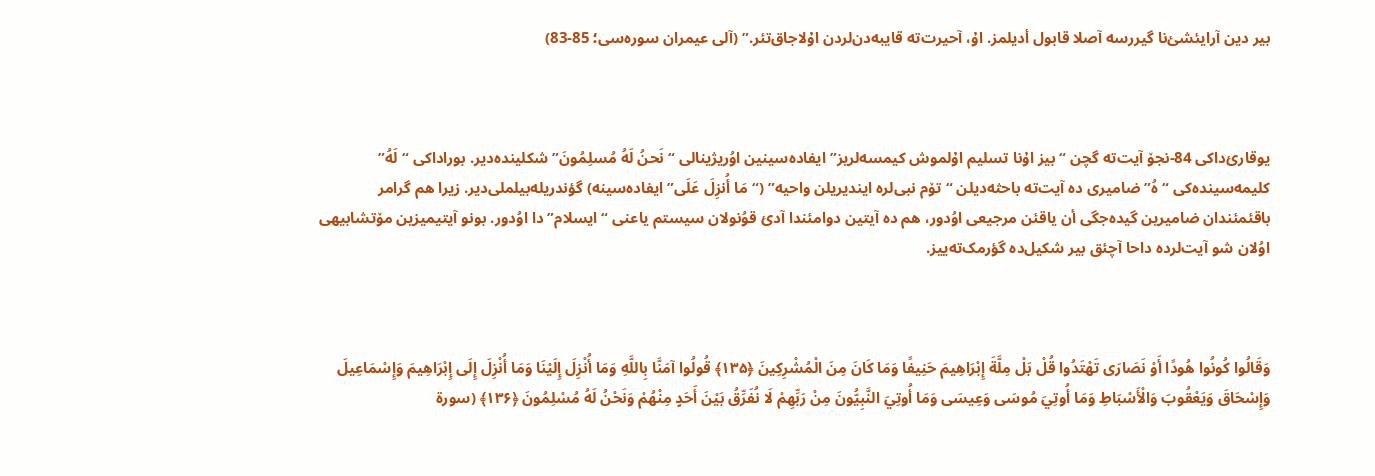بیر دین آرایئشئ‌نا گیررسه آصلا قابول أدیلمز. اۇ، آحیرت‌ته قایبەدن‌لردن اۇلاجاق‌تئر.” (آلی عیمران سورەسی؛ 85-83)



یوقارئ‌داکی 84-نجۆ آیت‌ته گچن “بیز اۇنا تسلیم اۇلموش کیمسەلریز” ایفادەسینین اوُریژینالی “نَحنُ لَهُ مُسلِمُونَ” شکلیندەدیر. بوراداکی “لَهُ” کلیمەسیندەکی “ەُ” ضامیری ده آیت‌ته باحثەدیلن “تۆم نبی‌لره ایندیریلن واحیە” (“مَا أُنزِلَ عَلَی” ایفادەسینه) گؤندریلەبیلملی‌دیر. زیرا هم گرامر باقئمئندان ضامیرین گیدەجگی أن یاقئن مرجیعی اوُدور، هم ده آیتین دوامئندا آدئ قوُنولان سیستم یاعنی “ایسلام” دا اوُدور. بونو آیتیمیزین مۆتشابیهی اوُلان شو آیت‌لرده داحا آچئق بیر شکیل‌ده گؤرمک‌تەییز.



وَقَالُوا كُونُوا هُودًا أَوْ نَصَارَى تَهْتَدُوا قُلْ بَلْ مِلَّةَ إِبْرَاهِيمَ حَنِيفًا وَمَا كَانَ مِنَ الْمُشْرِكِينَ ﴿۱۳۵﴾ قُولُوا آمَنَّا بِاللَّهِ وَمَا أُنْزِلَ إِلَيْنَا وَمَا أُنْزِلَ إِلَى إِبْرَاهِيمَ وَإِسْمَاعِيلَ وَإِسْحَاقَ وَيَعْقُوبَ وَالْأَسْبَاطِ وَمَا أُوتِيَ مُوسَى وَعِيسَى وَمَا أُوتِيَ النَّبِيُّونَ مِنْ رَبِّهِمْ لَا نُفَرِّقُ بَيْنَ أَحَدٍ مِنْهُمْ وَنَحْنُ لَهُ مُسْلِمُونَ ﴿۱۳۶﴾ (سورة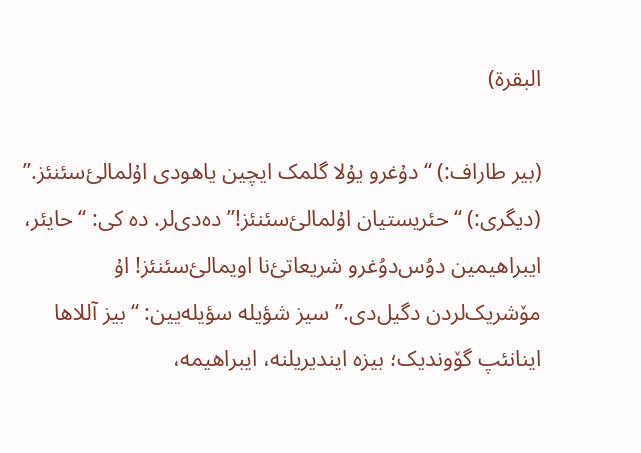البقرة)

(بیر طاراف:) “دۇغرو یۇلا گلمک ایچین یاهودی اۇلمالئ‌سئنئز.” (دیگری:) “حئریستیان اۇلمالئ‌سئنئز!” دەدی‌لر. ده کی: “حایئر، ایبراهیمین دوُس‌دوُغرو شریعاتئ‌نا اویمالئ‌سئنئز! اۇ مۆشریک‌لردن دگیل‌دی.” سیز شؤیله سؤیلەیین: “بیز آللاها اینانئپ گۆوندیک؛ بیزه ایندیریلنه، ایبراهیمه،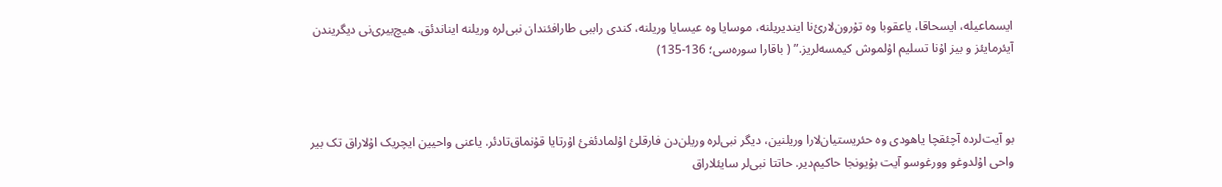ایسماعیله، ایسحاقا، یاعقوبا وه تۇرون‌لارئ‌نا ایندیریلنه، موسایا وه عیسایا وریلنه، کندی راببی طارافئندان نبی‌لره وریلنه ایناندئق. هیچ‌بیری‌نی دیگریندن آیئرمایئز و بیز اۇنا تسلیم اۇلموش کیمسەلریز.” ( باقارا سورەسی؛ 136-135)



بو آیت‌لرده آچئقچا یاهودی وه حئریستیان‌لارا وریلنین، دیگر نبی‌لره وریلن‌دن فارقلئ اۇلمادئغئ اۇرتایا قۇنماق‌تادئر. یاعنی واحیین ایچریک اۇلاراق تک بیر واحی اۇلدوغو وورغوسو آیت بۇیونجا حاکیم‌دیر. حاتتا نبی‌لر سایئلاراق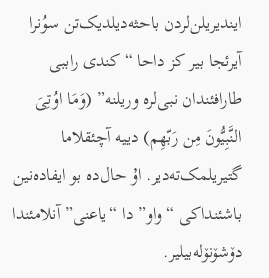ایندیریلن‌لردن باحثەدیلدیک‌تن سوُنرا آیرئجا بیر کز داحا “کندی راببی طارافئندان نبی‌لره وریلنە” (وَمَا اوُتِیَ النَّبِیُّونَ مِن رَبّهِم) دییه آچئقلاما گتیریلمک‌تەدیر. اۇ حال‌ده بو ایفادەنین باشئنداکی “واو” دا “یاعنی” آنلامئندا دۆشۆنۆلەبیلیر.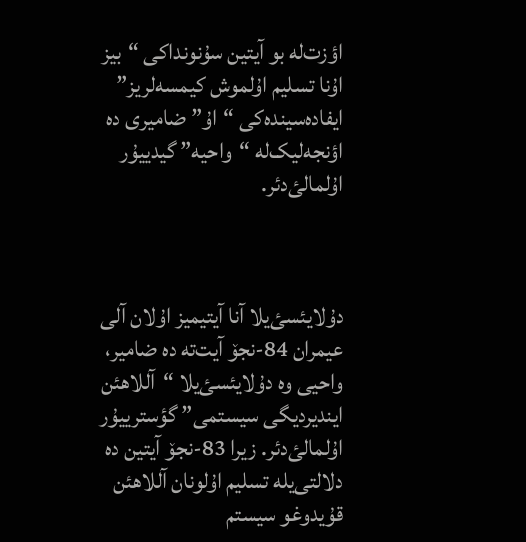اؤزت‌له بو آیتین سۇنونداکی “بیز اۇنا تسلیم اۇلموش کیمسەلریز” ایفادەسیندەکی “اۇ” ضامیری ده اؤنجەلیک‌له “واحیه” گیدییۇر اۇلمالئ‌دئر.



دۇلایئسئ‌یلا آنا آیتیمیز اۇلان آلی عیمران 84-نجۆ آیت‌ته ده ضامیر، واحیی وه دۇلایئسئ‌یلا “آللاهئن ایندیردیگی سیستمی” گؤسترییۇر اۇلمالئ‌دئر. زیرا 83-نجۆ آیتین ده دلالتی‌یله تسلیم اۇلونان آللاهئن قۇیدوغو سیستم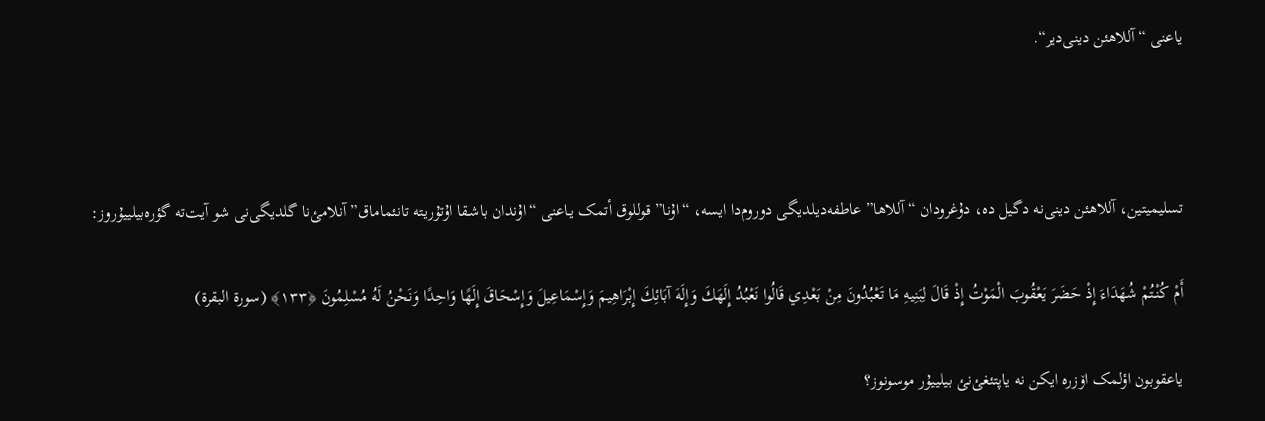یاعنی “آللاهئن دینی‌دیر“.



تسلیمیتین، آللاهئن دینی‌نه دگیل ده، دۇغرودان “آللاها” عاطفەدیلدیگی دوروم‌دا ایسه، “اۇنا” قوللوق أتمک یـاعنی “اۇندان باشـقا اۇتۇریته تانئماماق” آنلامئ‌نا گلدیگی‌نی شو آیت‌ته گؤرەبیلییۇروز:

أَمْ كُنْتُمْ شُهَدَاءَ إِذْ حَضَرَ يَعْقُوبَ الْمَوْتُ إِذْ قَالَ لِبَنِيهِ مَا تَعْبُدُونَ مِنْ بَعْدِي قَالُوا نَعْبُدُ إِلَهَكَ وَإِلَهَ آبَائِكَ إِبْرَاهِيمَ وَإِسْمَاعِيلَ وَإِسْحَاقَ إِلَهًا وَاحِدًا وَنَحْنُ لَهُ مُسْلِمُونَ ﴿۱۳۳﴾ (سورة البقرة)

یاعقوبون اؤلمک اۆزره ایکن نه یاپتئغئ‌نئ بیلییۇر موسونوز؟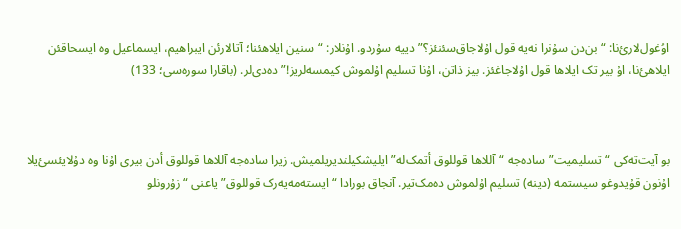اوُغول‌لارئ‌نا: “بن‌دن سۇنرا نەیه قول اۇلاجاق‌سئنئز؟” دییه سۇردو. اۇنلار: “سنین ایلاهئنا؛ آتالارئن ایبراهیم، ایسماعیل وه ایسحاقئن ایلاهئ‌نا، اۇ بیر تک ایلاها قول اۇلاجاغئز. بیز ذاتن، اۇنا تسلیم اۇلموش کیمسەلریز!” دەدی‌لر. (باقارا سورەسی؛ 133)



بو آیت‌تەکی “تسلیمیت” سادەجە “آللاها قوللوق أتمک‌لە” ایلیشکیلندیریلمیش. زیرا سادەجە آللاها قوللوق أدن بیری اۇنا وە دۇلایئسئ‌یلا اۇنون قۇیدوغو سیستمە (دینە) تسلیم اۇلموش دەمک‌تیر. آنجاق بورادا “ایستەمەیەرک قوللوق” یاعنی “زۇرونلو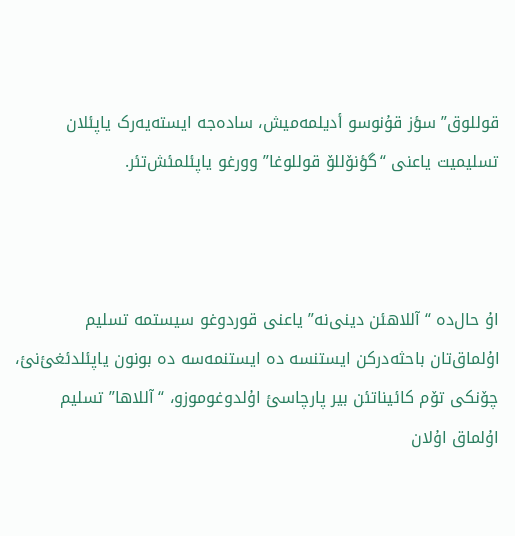قوللوق” سؤز قۇنوسو أدیلمەمیش، سادەجە ایستەیەرک یاپئلان تسلیمیت یاعنی “گؤنۆللۆ قوللوغا” وورغو یاپئلمئش‌تئر.



اۇ حال‌دە “آللاهئن دینی‌نە” یاعنی قوردوغو سیستمە تسلیم اۇلماق‌تان باحثەدرکن ایستنسە دە ایستنمەسە دە بونون یاپئلدئغئ‌نئ، چۆنکی تۆم کائیناتئن بیر پارچاسئ اۇلدوغوموزو، “آللاها” تسلیم اۇلماق اۇلان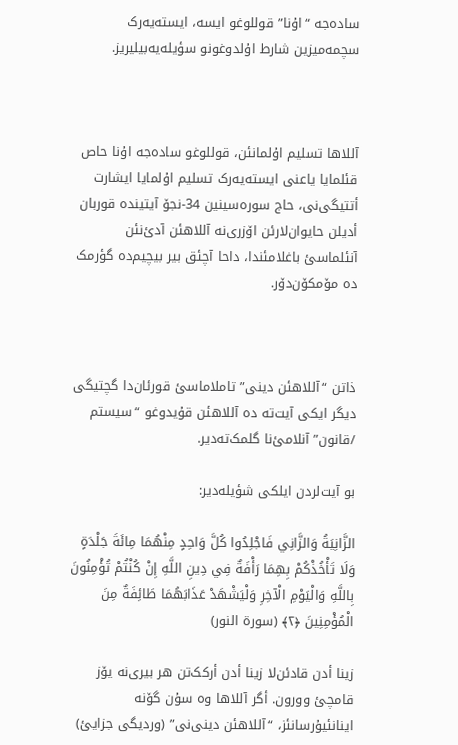سادەجە “اۇنا” قوللوغو ایسە، ایستەیەرک سچمەمیزین شارط اۇلدوغونو سؤیلەیەبیلیریز.



آللاها تسلیم اۇلمانئن، قوللوغو سادەجە اۇنا حاص قئلمایا یاعنی ایستەیەرک تسلیم اۇلمایا ایشارت أتتیگی‌نی، حاج سورەسینین 34-نجۆ آیتیندە قوربان أدیلن حایوان‌لارئن اۆزری‌نە آللاهئن آدئ‌نئن آنئلماسئ باغلامئندا، داحا آچئق بیر بیچیم‌دە گؤرمک دە مۆمکۆن‌دۆر.



ذاتن “آللاهئن دینی” تاملاماسئ قورئان‌دا گچتیگی دیگر ایکی آیت‌تە دە آللاهئن قۇیدوغو “سیستم /قانون” آنلامئ‌نا گلمک‌تەدیر.

بو آیت‌لردن ایلکی شؤیلەدیر:

الزَّانِيَةُ وَالزَّانِي فَاجْلِدُوا كُلَّ وَاحِدٍ مِنْهُمَا مِائَةَ جَلْدَةٍ وَلَا تَأْخُذْكُمْ بِهِمَا رَأْفَةٌ فِي دِينِ اللَّهِ إِنْ كُنْتُمْ تُؤْمِنُونَ بِاللَّهِ وَالْيَوْمِ الْآخِرِ وَلْيَشْهَدْ عَذَابَهُمَا طَائِفَةٌ مِنَ الْمُؤْمِنِينَ ﴿۲﴾ (سورة النور)

زینا أدن قادئن‌لا زینا أدن أرکک‌تن هر بیری‌نە یۆز قامچئ وورون. أگر آللاها وە سۇن گۆنە اینانئیۇرسانئز، “آللاهئن دینی‌نی” (وردیگی جزایئ)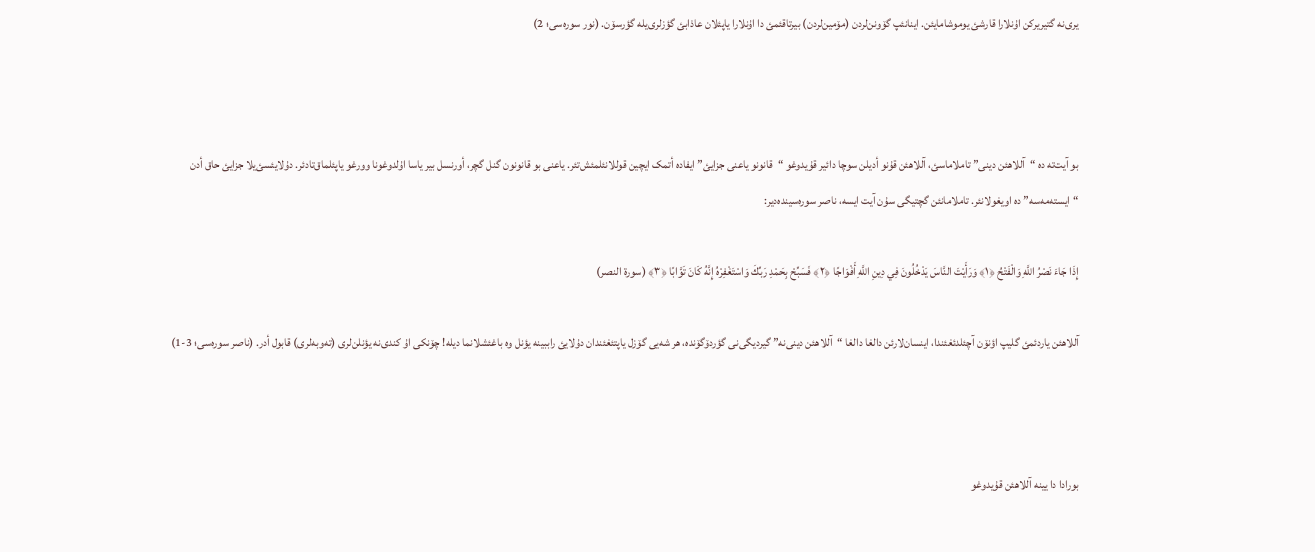یری‌نە گتیریرکن اۇنلارا قارشئ یوموشامایئن. اینانئپ گۆونن‌لردن (مۆمین‌لردن) بیرتاقئمئ دا اۇنلارا یاپئلان عاذابئ گؤزلری‌یلە گؤرسۆن. (نور سورەسی؛ 2)



بو آیت‌تە دە “آللاهئن دینی” تاملاماسئ، آللاهئن قۇنو أدیلن سوچا دائیر قۇیدوغو “قانونو یاعنی جزایئ” ایفادە أتمک ایچین قوللانئلمئش‌تئر. یاعنی بو قانونون گنل گچر، أورنسل بیر یاسا اۇلدوغونا وورغو یاپئلماق‌تادئر. دۇلایئسئ‌یلا جزایئ حاق أدن “ایستەمەسە” دە اویغولانئر. تاملامانئن گچتیگی سۇن آیت ایسە، ناصر سورەسیندەدیر:

إِذَا جَاءَ نَصْرُ اللَّهِ وَالْفَتْحُ ﴿۱﴾ وَرَأَيْتَ النَّاسَ يَدْخُلُونَ فِي دِينِ اللَّهِ أَفْوَاجًا ﴿۲﴾ فَسَبِّحْ بِحَمْدِ رَبِّكَ وَاسْتَغْفِرْهُ إِنَّهُ كَانَ تَوَّابًا ﴿۳﴾ (سورة النصر)

آللاهئن یاردئمئ گلیپ اؤنۆن آچئلدئغئندا، اینسان‌لارئن دالغا دالغا “آللاهئن دینی‌نە” گیردیگی‌نی گؤردۆگۆندە، هر شەیی گۆزل یاپتئغئندان دۇلایئ راببینە یؤنل وە باغئشلانما دیلە! چۆنکی اۇ کندی‌نە یؤنلن‌لری (تەوبەلری) قابول أدر. (ناصر سورەسی؛ 3-1)



بورادا دا یینە آللاهئن قۇیدوغو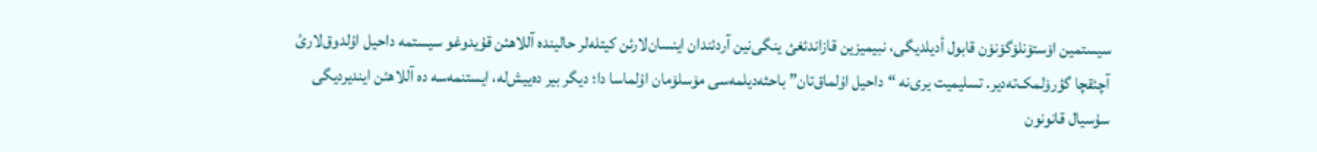سیستمین اۆستۆنلۆگۆنۆن قابول أدیلدیگی، نبیمیزین قازاندئغئ ینگی‌نین آردئندان اینسان‌لارئن کیتلەلر حالیندە آللاهئن قۇیدوغو سیستمە داحیل اۇلدوق‌لارئ آچئقچا گؤرۆلمک‌تەدیر. تسلیمیت یری‌نە “داحیل اۇلماق‌تان” باحثەدیلمەسی مۆسلۆمان اۇلماسا دا؛ دیگر بیر دەییش‌لە، ایستنمەسە دە آللاهئن ایندیردیگی سۇسیال قانونون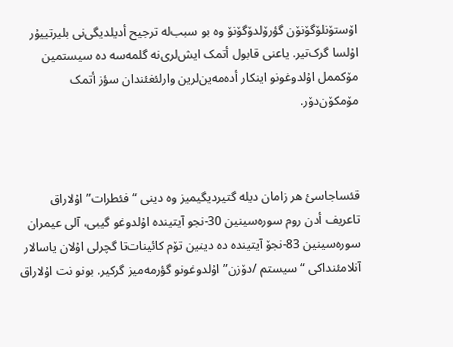اۆستۆنلۆگۆنۆن گؤرۆلدۆگۆنۆ وە بو سبب‌لە ترجیح أدیلدیگی‌نی بلیرتییۇر اۇلسا گرک‌تیر. یاعنی قابول أتمک ایش‌لری‌نە گلمەسە دە سیستمین مۆکممل اۇلدوغونو اینکار أدەمەین‌لرین وارلئغئندان سؤز أتمک مۆمکۆن‌دۆر.



قئساجاسئ هر زامان دیلە گتیردیگیمیز وە دینی “فئطرات” اۇلاراق تاعریف أدن روم سورەسینین 30-نجو آیتیندە اۇلدوغو گیبی، آلی عیمران سورەسینین 83-نجۆ آیتیندە دە دینین تۆم کائینات‌تا گچرلی اۇلان یاسالار آنلامئنداکی “سیستم /دۆزن” اۇلدوغونو گؤرمەمیز گرکیر. بونو نت اۇلاراق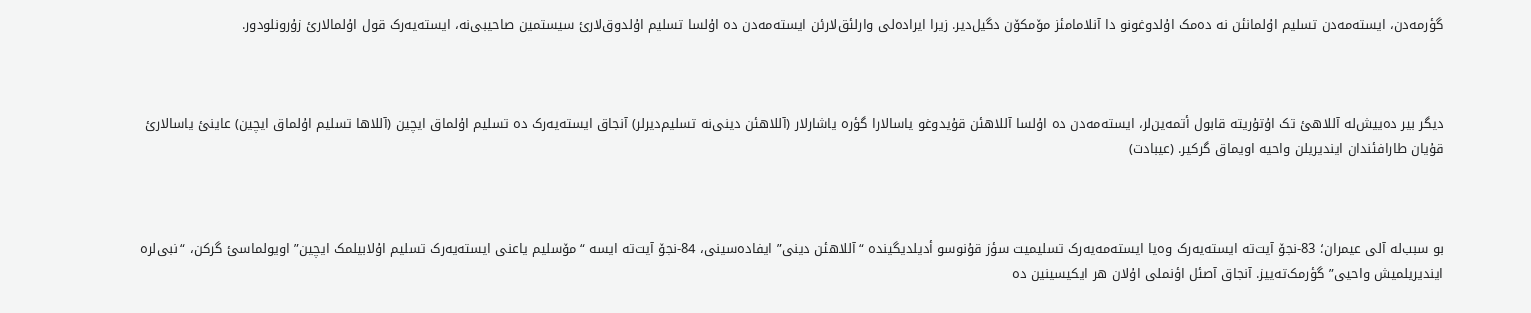گؤرمەدن، ایستەمەدن تسلیم اۇلمانئن نە دەمک اۇلدوغونو دا آنلامامئز مۆمکۆن دگیل‌دیر. زیرا ایرادەلی وارلئق‌لارئن ایستەمەدن دە اۇلسا تسلیم اۇلدوق‌لارئ سیستمین صاحیبی‌نە، ایستەیەرک قول اۇلمالارئ زۇرونلودور.



دیگر بیر دەییش‌لە آللاهئ تک اۇتۇریتە قابول أتمەین‌لر، ایستەمەدن دە اۇلسا آللاهئن قۇیدوغو یاسالارا گؤرە یاشارلار (آللاهئن دینی‌نە تسلیم‌دیرلر) آنجاق ایستەیەرک دە تسلیم اۇلماق ایچین (آللاها تسلیم اۇلماق ایچین) عاینئ یاسالارئ قۇیان طارافئندان ایندیریلن واحیە اویماق گرکیر. (عیبادت)



بو سبب‌لە آلی عیمران؛ 83-نجۆ آیت‌تە ایستەیەرک وەیا ایستەمەیەرک تسلیمیت سؤز قۇنوسو أدیلدیگیندە “آللاهئن دینی” ایفادەسینی، 84-نجۆ آیت‌تە ایسە “مۆسلیم یاعنی ایستەیەرک تسلیم اۇلابیلمک ایچین” اویولماسئ گرکن، “نبی‌لرە ایندیریلمیش واحیی” گؤرمک‌تەییز. آنجاق آصئل اؤنملی اۇلان هر ایکیسینین دە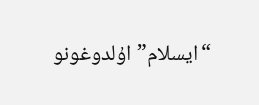“ایسلام” اۇلدوغونو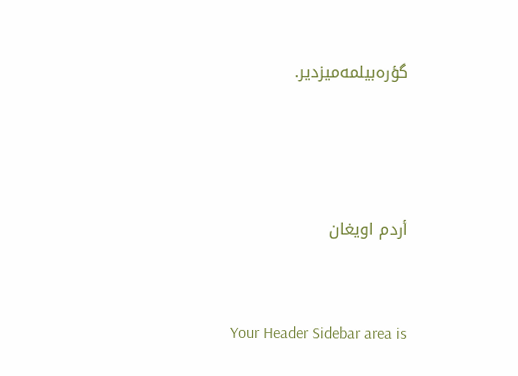گؤرەبیلمەمیزدیر.





أردم اویغان



Your Header Sidebar area is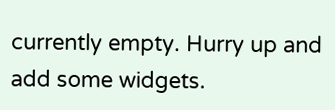currently empty. Hurry up and add some widgets.